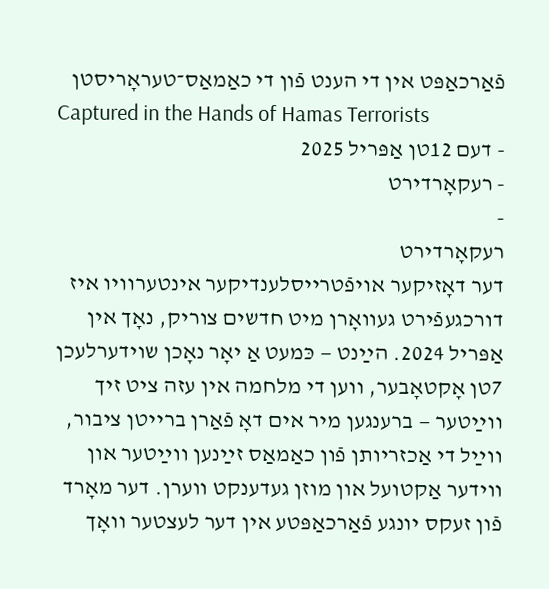פֿאַרכאַפּט אין די הענט פֿון די כאַמאַס־טעראָריסטן
Captured in the Hands of Hamas Terrorists
- דעם 12טן אַפּריל 2025
- רעקאָרדירט
-
רעקאָרדירט
דער דאָזיקער אויפֿטרייסלענדיקער אינטערוויו איז דורכגעפֿירט געוואָרן מיט חדשים צוריק, נאָך אין אַפּריל 2024. הײַנט — כּמעט אַ יאָר נאָכן שוידערלעכן 7טן אָקטאָבער, ווען די מלחמה אין עזה ציט זיך ווײַטער — ברענגען מיר אים דאָ פֿאַרן ברייטן ציבור, ווײַל די אַכזריותן פֿון כאַמאַס זײַנען ווײַטער און ווידער אַקטועל און מוזן געדענקט ווערן. דער מאָרד פֿון זעקס יונגע פֿאַרכאַפּטע אין דער לעצטער וואָך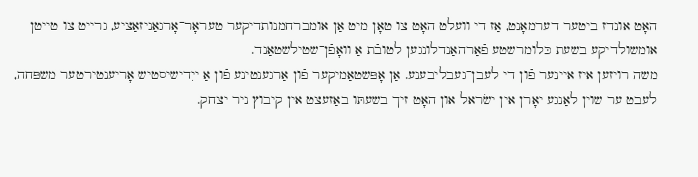האָט אונדז ביטער דערמאָנט, אַז די וועלט האָט צו טאָן מיט אַן אומברחמנותדיקער טעראָר־אָרגאַניזאַציע, גרייט צו טייטן אומשולדיקע בשעת כּלומרשטע פֿאַרהאַנדלונגען לטובֿת אַ וואָפֿן־שטילשטאַנד.
משה רויזען איז איינער פֿון די לעבן־געבליבענע. אַן אָפּשטאַמיקער פֿון אַרגענטינע פֿון אַ ייִדישיסטיש אָריענטירטער משפּחה, לעבט ער שוין לאַנגע יאָרן אין ישׂראל און האָט זיך בשעתּו באַזעצט אין קיבוץ ניר יצחק.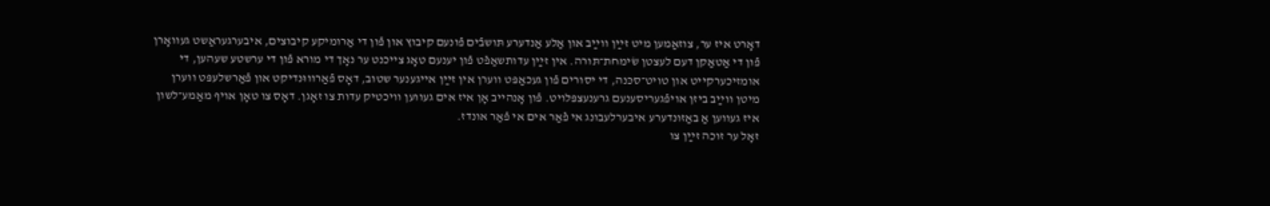דאָרט איז ער, צוזאַמען מיט זײַן ווײַב און אַלע אַנדערע תּושבֿים פֿונעם קיבוץ און פֿון די אַרומיקע קיבוצים, איבערגעראַשט געוואָרן פֿון די אַטאַקן דעם לעצטן שׂימחת־תּורה. אין זײַן עדותשאַפֿט פֿון יענעם טאָג צייכנט ער נאָך די מורא פֿון די ערשטע שעהען, די אומזיכערקייט און טויט־סכּנה, די יסורים פֿון געכאַפּט ווערן אין זײַן אייגענער שטוב, דאָס פֿאַרוווּנדיקט און פֿאַרשלעפּט ווערן מיטן ווײַב ביזן אויפֿגעריסענעם גרענעצפּלויט. פֿון אָנהייב אָן איז אים געווען וויכטיק עדות צו זאָגן. דאָס צו טאָן אויף מאַמע־לשון איז געווען אַ באַזונדערע איבערלעבונג אי פֿאַר אים אי פֿאַר אונדז.
זאָל ער זוכה זײַן צו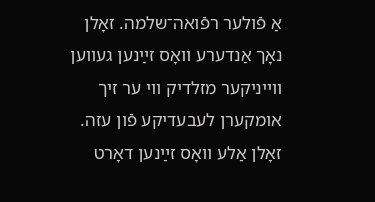אַ פֿולער רפֿואה־שלמה. זאָלן נאָך אַנדערע וואָס זײַנען געווען ווייניקער מזלדיק ווי ער זיך אומקערן לעבעדיקע פֿון עזה. זאָלן אַלע וואָס זײַנען דאָרט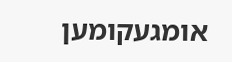אומגעקומען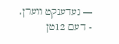— געדענקט ווערן.
- דעם 12טן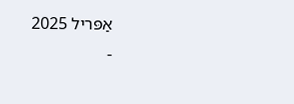אַפּריל 2025
-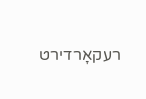רעקאָרדירט